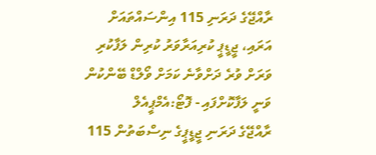ރާއްޖޭގެ ދަރަނި 115 އިންސައްތައަށް އަރައި، ޖީޑީޕީ ކުރިއަރާވަރު ކުރިން ލަފާކުރި ވަރަށް ވުރެ ދަށްވާނެ ކަމަށް ވޯލްޑް ބޭންކުން ވަނީ ލަފާކޮށްފައި - ފޮޓޯ:އެމްޕީއެލް
ރާއްޖޭގެ ދަރަނި ޖީޑީޕީގެ ނިސްބަތުން 115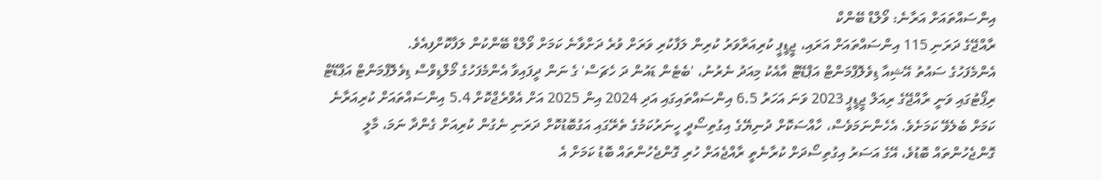އިންސައްތައަށް އަރާނެ: ވޯލްޑް ބޭންކް
ރާއްޖޭގެ ދަރަނި 115 އިންސައްތައަށް އަރައި، ޖީޑީޕީ ކުރިއަރާވަރު ކުރިން ލަފާކުރި ވަރަށް ވުރެ ދަށްވާނެ ކަމަށް ވޯލްޑް ބޭންކުން ލަފާކޮށްފިއެވެ.
އެންމެފަހުގެ ސައުތު އޭޝިއާ ޑިވެލޮޕްމަންޓް އަޕްޑޭޓް އާއެކު މިއަދު ނެރުނު، 'ބެޓެން ޑައުން ދަ ހެޗަސް' ގެ ނަން ދީފައިވާ އެންމެފަހުގެ މޯލްޑިވްސް ޑިވެލޮޕްމަންޓް އަޕްޑޭޓް ރިޕޯޓުގައި ވަނީ ރާއްޖޭގެ ރިއަލް ޖީޑީޕީ 2023 ވަނަ އަހަރު 6.5 އިންސައްތައިގައި އަދި 2024 އިން 2025 އަށް އެވްރެޖްކޮށް 5.4 އިންސައްތައަށް ކުރިއަރާނެ ކަމަށް ބެލެވޭ ކަމަށެވެ. އެހެންނަމަވެސް، ހާއްސަކޮށް ދުނިޔޭގެ އިގުތިސޯދީ ހީނަރުކަމުގެ ތެރޭގައި އަގުބޮޑުކޮށް ދަރަނި ނެގުން ކުރިއަށް ގެންދާ ނަމަ، މާލީ ގޮންޖެހުންތައް ބޮޑުވެ، އޭގެ އަސަރު އިގުތިސޯދަށް ކުރާނެތީ ރާއްޖެއަށް ހުރި ގޮންޖެހުންތައް ބޮޑު ކަމަށް އެ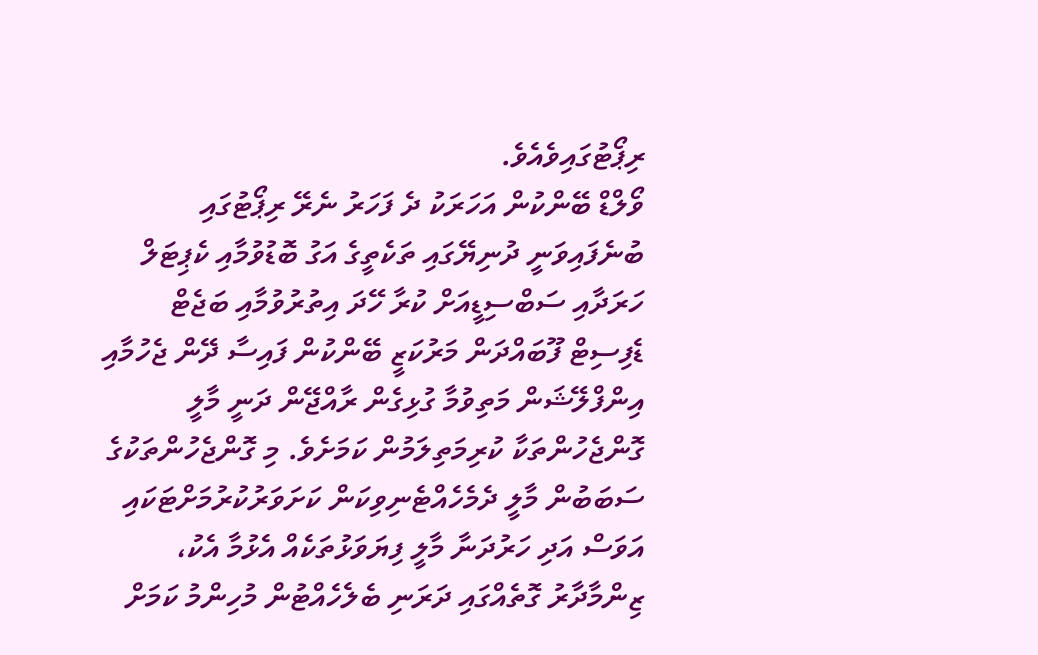ރިޕޯޓުގައިވެއެވެ.
ވޯލްޑް ބޭންކުން އަހަރަކު ދެ ފަހަރު ނެރޭ ރިޕޯޓުގައި ބުނެފައިވަނީ ދުނިޔޭގައި ތަކެތީގެ އަގު ބޮޑުވުމާއި ކެޕިޓަލް ހަރަދާއި ސަބްސިޑީއަށް ކުރާ ހޭދަ އިތުރުވުމާއި ބަޖެޓް ޑެފިސިޓް ފޫބައްދަން މަރުކަޒީ ބޭންކުން ފައިސާ ދޭން ޖެހުމާއި އިންފްލޭޝަން މަތިވުމާ ގުޅިގެން ރާއްޖޭން ދަނީ މާލީ ގޮންޖެހުންތަކާ ކުރިމަތިލަމުން ކަމަށެވެ. މި ގޮންޖެހުންތަކުގެ ސަބަބުން މާލީ ދެމެހެއްޓެނިވިކަން ކަށަވަރުކުރުމަށްޓަކައި އަވަސް އަދި ހަރުދަނާ މާލީ ފިޔަވަޅުތަކެއް އެޅުމާ އެކު، ޒިންމާދާރު ގޮތެއްގައި ދަރަނި ބެލެހެއްޓުން މުހިންމު ކަމަށް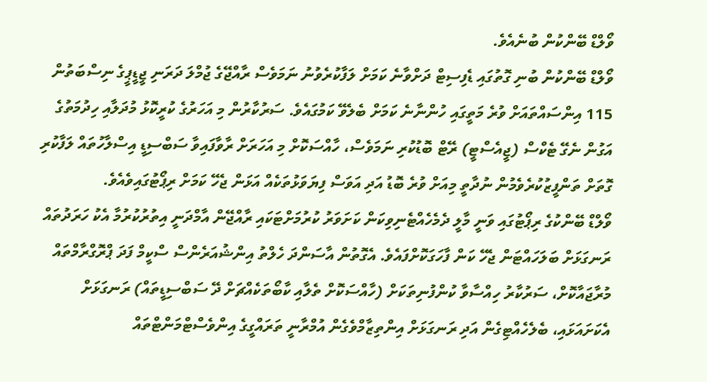ވޯލްޑް ބޭންކުން ބުނެއެވެ.
ވޯލްޑް ބޭންކުން ބުނި ގޮތުގައި ޑެފިސިޓް ދަށްވާނެ ކަމަށް ލަފާކުރެވުނު ނަމަވެސް ރާއްޖޭގެ ޖުމްލަ ދަރަނި ޖީޑީޕީގެ ނިސްބަތުން 115 އިންސައްތައަށް ވުރެ މަތީގައި ހުންނާނެ ކަމަށް ބެލެވޭ ކަމުގައެވެ. ސަރުކާރުން މި އަހަރުގެ ކުރީކޮޅު މުދަލާއި ހިދުމަތުގެ އަގުން ނެގޭ ޓެކްސް (ޖީއެސްޓީ) ރޭޓް ބޮޑުކުރި ނަމަވެސް، ހާއްސަކޮށް މި އަހަރަށް ރާވާފައިވާ ސަބްސިޑީ އިސްލާހުތައް ލަފާކުރި ގޮތަށް ތަންފީޒުކުރެވެމުން ނުދާތީ މިއަށް ވުރެ ބޮޑު އަދި އަވަސް ފިޔަވަޅުތަކެއް އަޅަން ޖެހޭ ކަމަށް ރިޕޯޓުގައިވެއެވެ.
ވޯލްޑް ބޭންކުގެ ރިޕޯޓުގައި ވަނީ މާލީ ދެމެހެއްޓެނިވިކަން ކަށަވަރު ކުރުމަށްޓަކައި ރާއްޖޭން އާމްދަނީ އިތުރުކުރުމާ އެކު ހަރަދުތައް ރަނގަޅަށް ބަލަހައްޓަން ޖެހޭ ކަން ފާހަގަކޮށްފައެވެ. އެގޮތުން އާސަންދަ ހެލްތު އިންޝުއަރެންސް ސްކީމް ފަދަ ޕްރޮގްރާމްތައް މުރާޖައާކޮށް، ސަރުކާރު ހިއްސާވާ ކުންފުނިތަކަށް (ހާއްސަކޮށް ތެލާއި ކާބޯތަކެއްޗަށް ދޭ ސަބްސިޑީތައް) ރަނގަޅަށް އެކަށައަޅައި، ބެލެހެއްޓިގެން އަދި ރަނގަޅަށް އިންތިޒާމްވެގެން އުމްރާނީ ތަރައްގީގެ އިންވެސްޓްމަންޓްތައް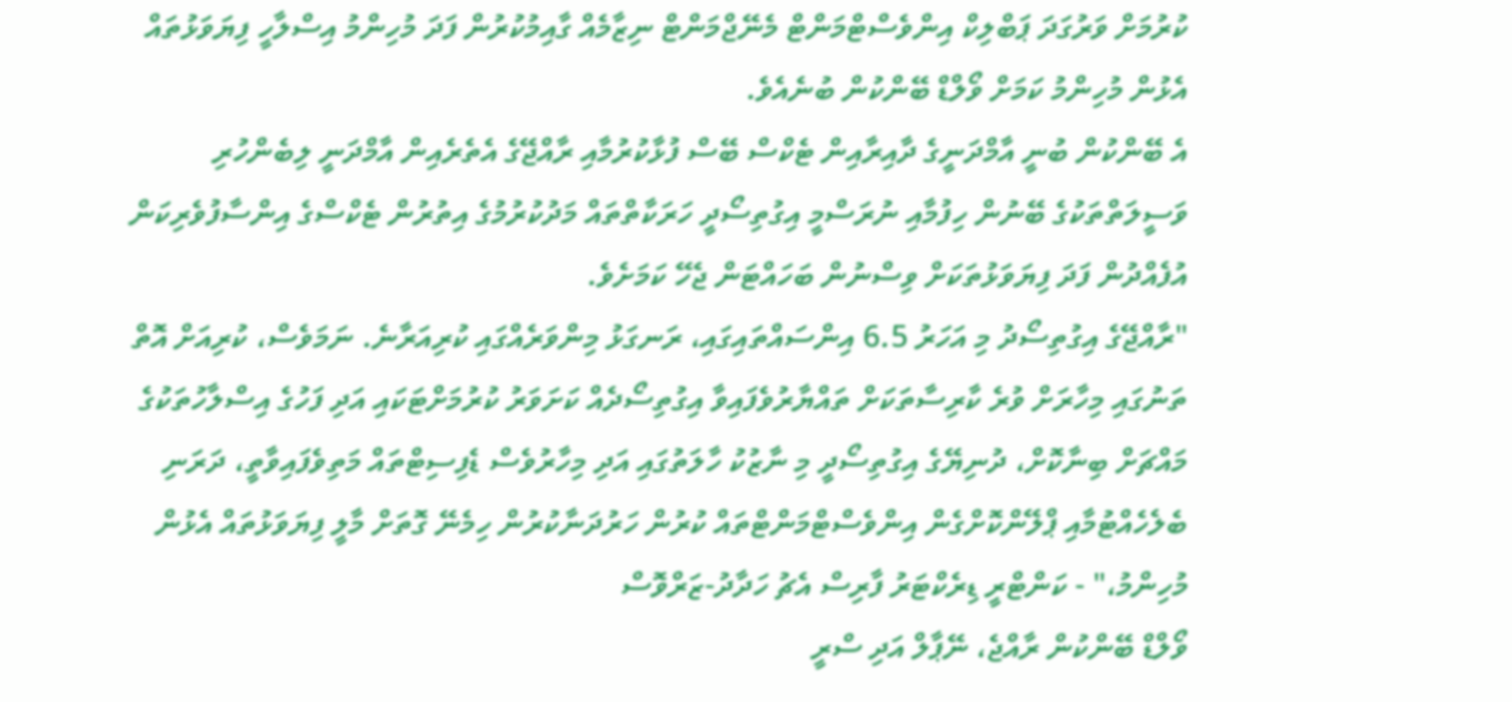ކުރުމަށް ވަރުގަދަ ޕަބްލިކް އިންވެސްޓްމަންޓް މެނޭޖްމަންޓް ނިޒާމެއް ގާއިމުކުރުން ފަދަ މުހިންމު އިސްލާހީ ފިޔަވަޅުތައް އެޅުން މުހިންމު ކަމަށް ވޯލްޑް ބޭންކުން ބުނެއެވެ.
އެ ބޭންކުން ބުނީ އާމްދަނީގެ ދާއިރާއިން ޓެކްސް ބޭސް ފުޅާކުރުމާއި ރާއްޖޭގެ އެތެރެއިން އާމްދަނީ ލިބެންހުރި ވަސީލަތްތަކުގެ ބޭނުން ހިފުމާއި ނުރަސްމީ އިގުތިސޯދީ ހަރަކާތްތައް މަދުކުރުމުގެ އިތުރުން ޓެކްސްގެ އިންސާފުވެރިކަން އުފެއްދުން ފަދަ ފިޔަވަޅުތަކަށް ވިސްނުން ބަހައްޓަން ޖެހޭ ކަމަށެވެ.
"ރާއްޖޭގެ އިގުތިސޯދު މި އަހަރު 6.5 އިންސައްތައިގައި، ރަނގަޅު މިންވަރެއްގައި ކުރިއަރާނެ. ނަމަވެސް، ކުރިއަށް އޮތް ތަނުގައި މިހާރަށް ވުރެ ކާރިސާތަކަށް ތައްޔާރުވެފައިވާ އިގުތިސޯދެއް ކަށަވަރު ކުރުމަށްޓަކައި އަދި ފަހުގެ އިސްލާހުތަކުގެ މައްޗަށް ބިނާކޮށް، ދުނިޔޭގެ އިގުތިސޯދީ މި ނާޒުކު ހާލަތުގައި އަދި މިހާރުވެސް ޑެފިސިޓްތައް މަތިވެފައިވާތީ، ދަރަނި ބެލެހެއްޓުމާއި ޕްލޭންކޮށްގެން އިންވެސްޓްމަންޓްތައް ކުރުން ހަރުދަނާކުރުން ހިމެނޭ ގޮތަށް މާލީ ފިޔަވަޅުތައް އެޅުން މުހިންމު،" - ކަންޓްރީ ޑިރެކްޓަރު ފާރިސް އެޗު ހަދާދު-ޒަރްވޮސް
ވޯލްޑް ބޭންކުން ރާއްޖެ، ނޭޕާލް އަދި ސްރީ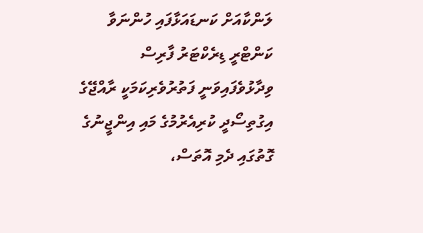ލަންކާއަށް ކަނޑައަޅާފައި ހުންނަވާ ކަންޓްރީ ޑިރެކްޓަރު ފާރިސް ވިދާޅުވެފައިވަނީ ފަތުރުވެރިކަމަކީ ރާއްޖޭގެ އިގުތިސޯދީ ކުރިއެރުމުގެ މައި އިންޖީނުގެ ގޮތުގައި ދެމި އޮތަސް،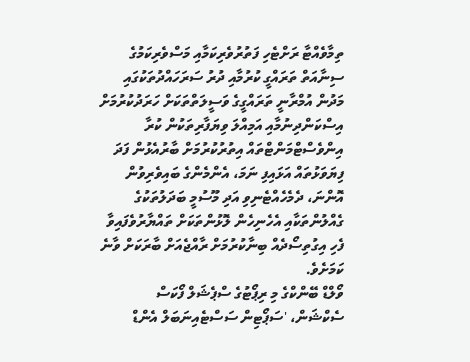ތިމާވެއްޓާ ރަށްޓެހި ފަތުރުވެރިކަމާއި މަސްވެރިކަމުގެ ސިނާއަތް ތަރައްގީ ކުރުމާއި ދުރު ސަރަހައްދުތަކުގައި މަދުން އުމްރާނީ ތަރައްގީގެ ވަސީލަތްތަކަށް ހަރަދުކުރުމަށް އިސްކަންދިނުމާއި އަމިއްލަ ވިޔަފާރިތަކުން ކުރާ އިންވެސްޓްމަންޓްތައް އިތުރުކުރުމަށް ބާރުއެޅުން ފަދަ ފިޔަވަޅުތައް އަޅައިފި ނަމަ، އެންމެންގެ ބައިވެރިވުން އޮންނަ، ދެމެހެއްޓެނިވި އަދި މޫސުމީ ބަދަލުތަކުގެ ގެއްލުންތަކާއި އެހެނިހެން ލޮޅުންތަކަށް ތައްޔާރުވެފައިވާ ފެހި އިގުތިސޯދެއް ބިނާކުރުމަށް ރާއްޖެއަށް ބާރަކަށް ވާނެ ކަމަށެވެ.
ވޯލްޑް ބޭންކްގެ މި ރިޕޯޓުގެ ސްޕެޝަލް ފޯކަސް ސެކްޝަން، 'ސަޕޯޓިން ސަސްޓެއިނަބަލް އެންޑް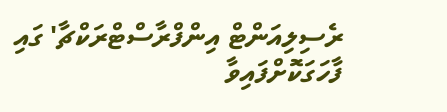ރެސިލިއަންޓް އިންފްރާސްޓްރަކްޗާ' ގައި ފާހަގަކޮށްފައިވާ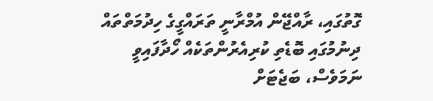ގޮތުގައި، ރާއްޖޭން އުމްރާނީ ތަރައްގީގެ ހިދުމަތްތައް ދިނުމުގައި ބޮޑެތި ކުރިއެރުންތަކެއް ހޯދާފައިވީ ނަމަވެސް، ބަޖެޓަށް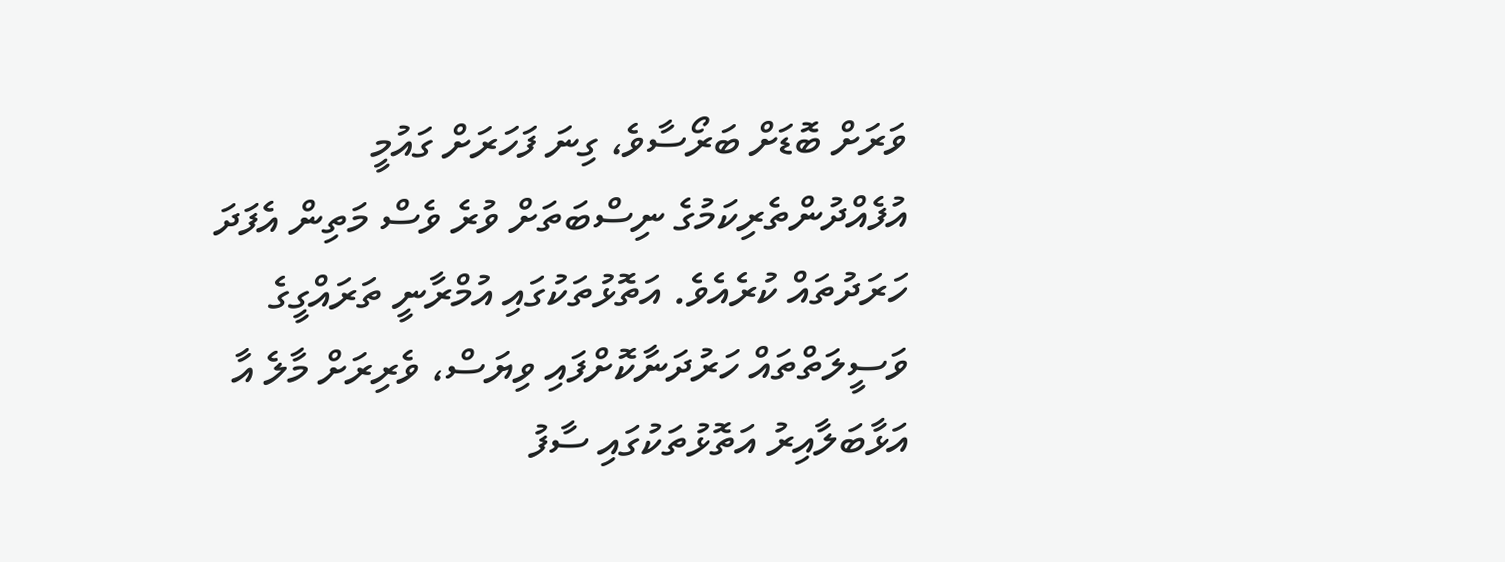ވަރަށް ބޮޑަށް ބަރޯސާވެ، ގިނަ ފަހަރަށް ގައުމީ އުފެއްދުންތެރިކަމުގެ ނިސްބަތަށް ވުރެ ވެސް މަތިން އެފަދަ ހަރަދުތައް ކުރެއެވެ. އަތޮޅުތަކުގައި އުމްރާނީ ތަރައްގީގެ ވަސީލަތްތައް ހަރުދަނާކޮށްފައި ވިޔަސް، ވެރިރަށް މާލެ އާ އަޅާބަލާއިރު އަތޮޅުތަކުގައި ސާފު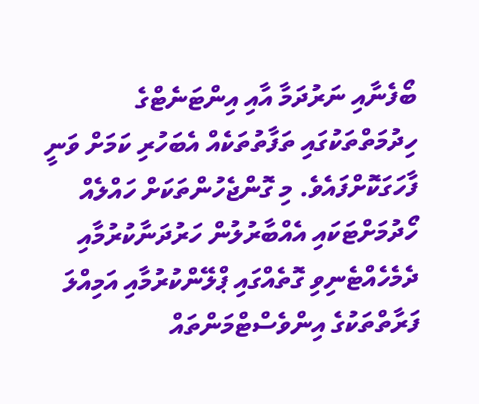ބޯފެނާއި ނަރުދަމާ އާއި އިންޓަނެޓްގެ ހިދުމަތްތަކުގައި ތަފާތުތަކެއް އެބަހުރި ކަމަށް ވަނީ ފާހަގަކޮށްފައެވެ. މި ގޮންޖެހުންތަކަށް ހައްލެއް ހޯދުމަށްޓަކައި އެއްބާރުލުން ހަރުދަނާކުރުމާއި ދެމެހެއްޓެނިވި ގޮތެއްގައި ޕްލޭންކުރުމާއި އަމިއްލަ ފަރާތްތަކުގެ އިންވެސްޓްމަންތައް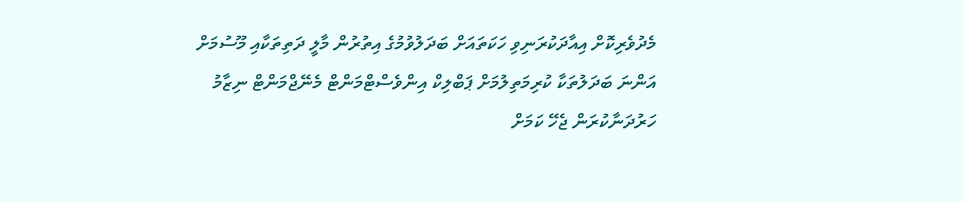މެދުވެރިކޮށް އިއާދަކުރަނިވި ހަކަތައަށް ބަދަލުވުމުގެ އިތުރުން މާލީ ދަތިތަކާއި މޫސުމަށް އަންނަ ބަދަލުތަކާ ކުރިމަތިލުމަށް ޕަބްލިކް އިންވެސްޓްމަންޓް މެނޭޖްމަންޓް ނިޒާމު ހަރުދަނާކުރަން ޖެހޭ ކަމަށް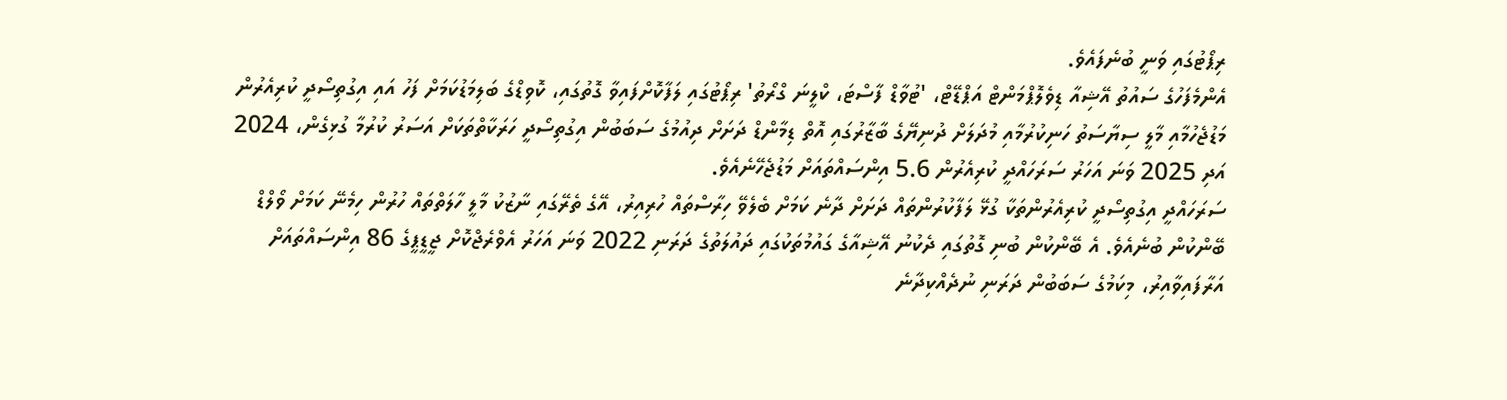ރިޕޯޓުގައި ވަނީ ބުނެފައެވެ.
އެންމެފަހުގެ ސައުތު އޭޝިއާ ޑިވެލޮޕްމަންޓް އަޕްޑޭޓް، 'ޓުވާޑް ފާސްޓަ، ކްލީނަ ގްރޯތު' ރިޕޯޓުގައި ލަފާކޮށްފައިވާ ގޮތުގައި، ކޮވިޑްގެ ބަލިމަޑުކަމަށް ފަހު އައި އިގުތިސޯދީ ކުރިއެރުން މަޑުޖެހުމާއި މާލީ ސިޔާސަތު ހަނިކުރުމާއި މުދަލަށް ދުނިޔޭގެ ބާޒާރުގައި އޮތް ޑިމާންޑް ދަށަށް ދިއުމުގެ ސަބަބުން އިގުތިސޯދީ ހަރަކާތްތަކަށް އަސަރު ކުރުމާ ގުޅިގެން، 2024 އަދި 2025 ވަނަ އަހަރު ސަރަހައްދީ ކުރިއެރުން 5.6 އިންސައްތައަށް މަޑުޖެހޭނެއެވެ.
ސަރަހައްދީ އިގުތިސޯދީ ކުރިއެރުންތަކާ ގުޅޭ ލަފާކުރުންތައް ދަށަށް ދާނެ ކަމަށް ބެލެވޭ ހިރާސްތައް ހުރިއިރު، އޭގެ ތެރޭގައި ނާޒުކު މާލީ ހާލަތްތައް ހުރުން ހިމެނޭ ކަމަށް ވޯލްޑް ބޭންކުން ބުނެއެވެ. އެ ބޭންކުން ބުނި ގޮތުގައި ދެކުނު އޭޝިއާގެ ގައުމުތަކުގައި ދައުލަތުގެ ދަރަނި 2022 ވަނަ އަހަރު އެވްރެޖްކޮށް ޖީޑީޕީގެ 86 އިންސައްތައަށް އަރާފައިވާއިރު، މިކަމުގެ ސަބަބުން ދަރަނި ނުދެއްކިދާނެ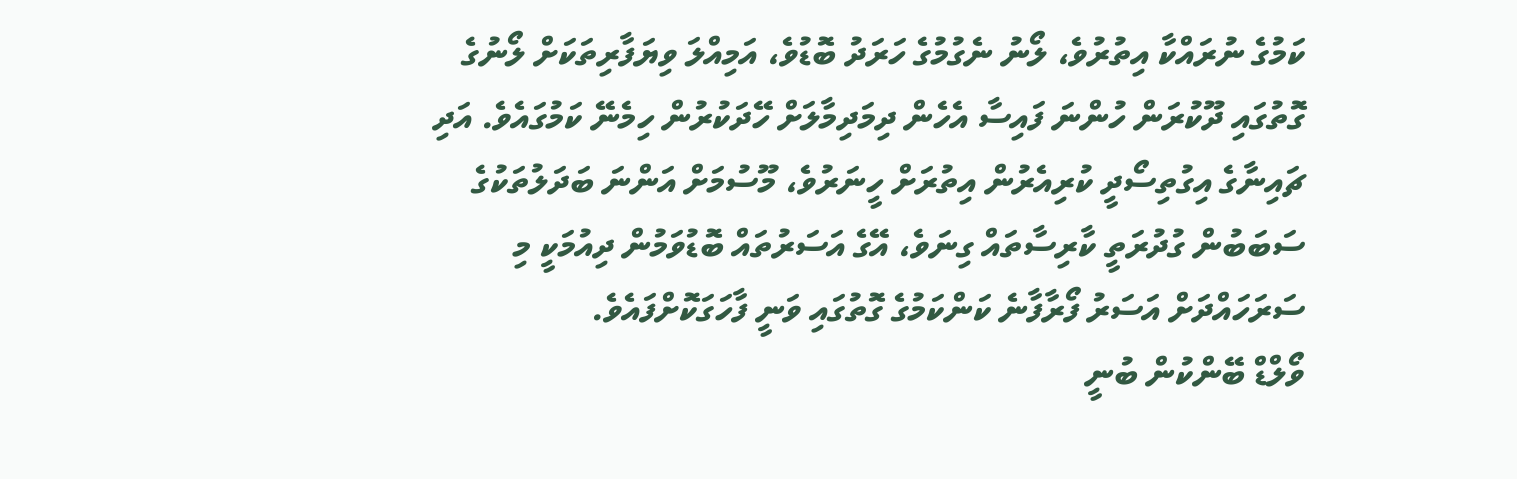ކަމުގެ ނުރައްކާ އިތުރުވެ، ލޯނު ނެގުމުގެ ހަރަދު ބޮޑުވެ، އަމިއްލަ ވިޔަފާރިތަކަށް ލޯނުގެ ގޮތުގައި ދޫކުރަން ހުންނަ ފައިސާ އެހެން ދިމަދިމާލަށް ހޭދަކުރުން ހިމެނޭ ކަމުގައެވެ. އަދި ޗައިނާގެ އިގުތިސޯދީ ކުރިއެރުން އިތުރަށް ހީނަރުވެ، މޫސުމަށް އަންނަ ބަދަލުތަކުގެ ސަބަބުން ގުދުރަތީ ކާރިސާތައް ގިނަވެ، އޭގެ އަސަރުތައް ބޮޑުވަމުން ދިއުމަކީ މި ސަރަހައްދަށް އަސަރު ފޯރާފާނެ ކަންކަމުގެ ގޮތުގައި ވަނީ ފާހަގަކޮށްފައެވެ.
ވޯލްޑް ބޭންކުން ބުނީ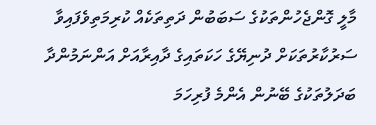މާލީ ގޮންޖެހުންތަކުގެ ސަބަބުން ދަތިތަކެއް ކުރިމަތިވެފައިވާ ސަރުކާރުތަކަށް ދުނިޔޭގެ ހަކަތައިގެ ދާއިރާއަށް އަންނަމުންދާ ބަދަލުތަކުގެ ބޭނުން އެންމެ ފުރިހަމަ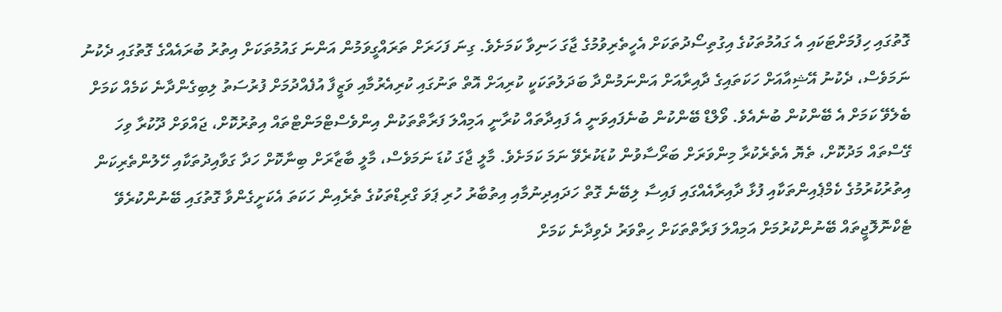ގޮތުގައި ހިފުމަށްޓަކައި އެ ގައުމުތަކުގެ އިގުތިސޯދުތަކަށް އެހީތެރިވުމުގެ ޖާގަ ހަނިވާ ކަމަށެވެ. ގިނަ ފަހަރަށް ތަރައްގީވަމުން އަންނަ ގައުމުތަކަށް އިތުރު ބުރައެއްގެ ގޮތުގައި ދެކުނު ނަމަވެސް، ދެކުނު އޭޝިއާއަށް ހަކަތައިގެ ދާއިރާއަށް އަންނަމުންދާ ބަދަލުތަކަކީ ކުރިއަށް އޮތް ތަނުގައި ކުރިއެރުމާއި ވަޒީފާ އުފެއްދުމަށް ފުރުސަތު ލިބިގެންދާނެ ކަމެއް ކަމަށް ބެލެވޭ ކަމަށް އެ ބޭންކުން ބުނެއެވެ. ވޯލްޑް ބޭންކުން ބުނެފައިވަނީ އެ ފައިދާތައް ކުރާނީ އަމިއްލަ ފަރާތްތަކުން އިންވެސްޓްމަންޓްތައް އިތުރުކޮށް، ޖައްވަށް ދޫކުރާ ވިހަ ގޭސްތައް މަދުކޮށް، ތެޔޮ އެތެރެކުރާ މިންވަރަށް ބަރޯސާވުން ކުޑަކުރެވޭ ނަމަ ކަމަށެވެ. މާލީ ޖާގަ ކުޑަ ނަމަވެސް، މާލީ ބާޒާރަށް ބިނާކޮށް ހަދާ ގަވާއިދުތަކާއި ހޭލުންތެރިކަން އިތުރުކުރުމުގެ ކެމްޕެއިންތަކާއި ފުޅާ ދާއިރާއެއްގައި ފައިސާ ލިބޭނެ ގޮތް ހަދައިދިނުމާއި އިތުބާރު ހުރި ޕަވަ ގްރިޑްތަކުގެ ތެރެއިން ހަކަތަ އެކަށީގެންވާ ގޮތުގައި ބޭނުންކުރެވޭ ޓެކްނޮލޮޖީތައް ބޭނުންކުރުމަށް އަމިއްލަ ފަރާތްތަކަށް ހިތްވަރު ދެވިދާނެ ކަމަށް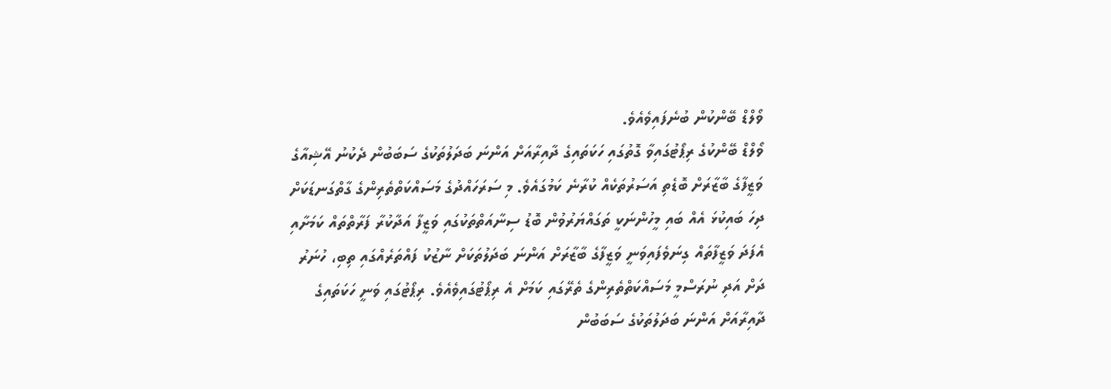ވޯލްޑް ބޭންކުން ބުނެފައިވެއެވެ.
ވޯލްޑް ބޭންކުގެ ރިޕޯޓުގައިވާ ގޮތުގައި ހަކަތައިގެ ދާއިރާއަށް އަންނަ ބަދަލުތަކުގެ ސަބަބުން ދެކުނު އޭޝިއާގެ ވަޒީފާގެ ބާޒާރަށް ބޮޑެތި އަސަރުތަކެއް ކުރާނެ ކަމުގައެވެ. މި ސަރަހައްދުގެ މަސައްކަތްތެރިންގެ ގާތްގަނޑަކަށް ދިހަ ބައިކުޅަ އެއް ބައި މީހުންނަކީ ތަގައްޔަރުވުން ބޮޑު ސިނާއަތްތަކުގައި ވަޒީފާ އަދާކުރާ ފަރާތްތައް ކަމަށާއި އެފަދަ ވަޒީފާތައް ގިނަވެފައިވަނީ ވަޒީފާގެ ބާޒާރަށް އަންނަ ބަދަލުތަކަށް ނާޒުކު ފައްތަރެއްގައި ތިބި، ހުނަރު ދަށް އަދި ނުރަސްމީ މަސައްކަތްތެރިންގެ ތެރޭގައި ކަމަށް އެ ރިޕޯޓުގައިވެއެވެ. ރިޕޯޓުގައި ވަނީ ހަކަތައިގެ ދާއިރާއަށް އަންނަ ބަދަލުތަކުގެ ސަބަބުން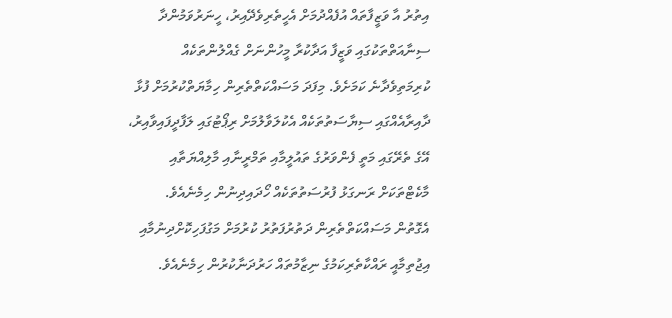އިތުރު އާ ވަޒީފާތައް އުފެއްދުމަށް އެހީތެރިވެދޭއިރު، ހީނަރުވަމުންދާ ސިނާއަތްތަކުގައި ވަޒީފާ އަދާކުރާ މީހުންނަށް ގެއްލުންތަކެއް ކުރިމަތިވެދާނެ ކަމަށެވެ. މިފަދަ މަސައްކަތްތެރިން ހިމާޔަތްކުރުމަށް ފުޅާ ދާއިރާއެއްގައި ސިޔާސަތުތަކެއް އެކުލަވާލުމަށް ރިޕޯޓުގައި ލަފާދީފައިވާއިރު، އޭގެ ތެރޭގައި މަތީ ފެންވަރުގެ ތައުލީމާއި ތަމްރީނާއި މާލިއްޔަތާއި މާކެޓްތަކަށް ރަނގަޅު ފުރުސަތުތަކެއް ހޯދައިދިނުން ހިމެނެއެވެ. އެގޮތުން މަސައްކަތްތެރިން ދަތުރުފަތުރު ކުރުމަށް މަގުފަހިކޮށްދިނުމާއި އިޖުތިމާއީ ރައްކާތެރިކަމުގެ ނިޒާމުތައް ހަރުދަނާކުރުން ހިމެނެއެވެ.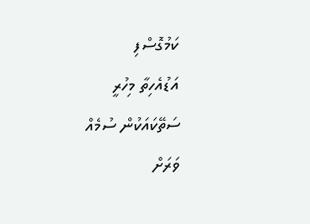ކަމުގޮސްފި
އަޑުއެހިތާ މިހުރީ
ސަތޭކައަކުން ސުމެއް
ވަރަށް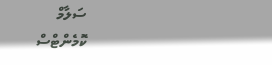ސަލާމް
ކޮމެންޓްސް